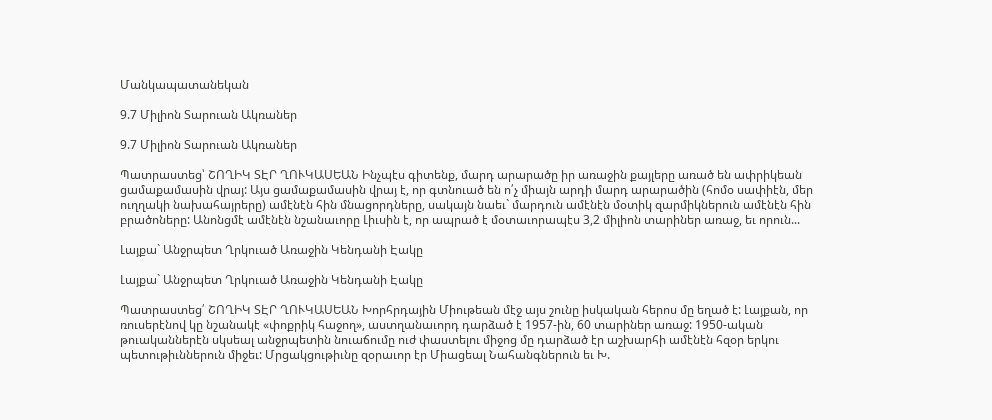Մանկապատանեկան

9.7 Միլիոն Տարուան Ակռաներ

9.7 Միլիոն Տարուան Ակռաներ

Պատրաստեց՝ ՇՈՂԻԿ ՏԷՐ ՂՈՒԿԱՍԵԱՆ Ինչպէս գիտենք, մարդ արարածը իր առաջին քայլերը առած են ափրիկեան ցամաքամասին վրայ: Այս ցամաքամասին վրայ է, որ գտնուած են ո՛չ միայն արդի մարդ արարածին (հոմօ սափիէն, մեր ուղղակի նախահայրերը) ամէնէն հին մնացորդները, սակայն նաեւ` մարդուն ամէնէն մօտիկ զարմիկներուն ամէնէն հին բրածոները: Անոնցմէ ամէնէն նշանաւորը Լիւսին է, որ ապրած է մօտաւորապէս 3,2 միլիոն տարիներ առաջ, եւ որուն...

Լայքա` Անջրպետ Ղրկուած Առաջին Կենդանի Էակը

Լայքա` Անջրպետ Ղրկուած Առաջին Կենդանի Էակը

Պատրաստեց՛ ՇՈՂԻԿ ՏԷՐ ՂՈՒԿԱՍԵԱՆ Խորհրդային Միութեան մէջ այս շունը իսկական հերոս մը եղած է: Լայքան, որ ռուսերէնով կը նշանակէ «փոքրիկ հաջող», աստղանաւորդ դարձած է 1957-ին, 60 տարիներ առաջ: 1950-ական թուականներէն սկսեալ անջրպետին նուաճումը ուժ փաստելու միջոց մը դարձած էր աշխարհի ամէնէն հզօր երկու պետութիւններուն միջեւ: Մրցակցութիւնը զօրաւոր էր Միացեալ Նահանգներուն եւ Խ.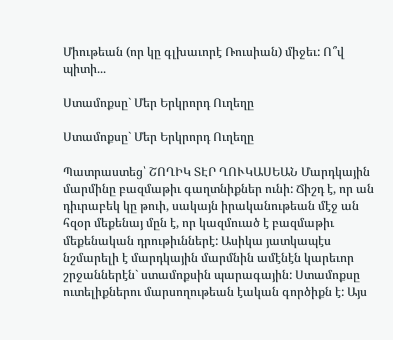Միութեան (որ կը գլխաւորէ Ռուսիան) միջեւ: Ո՞վ պիտի...

Ստամոքսը` Մեր Երկրորդ Ուղեղը

Ստամոքսը` Մեր Երկրորդ Ուղեղը

Պատրաստեց՝ ՇՈՂԻԿ ՏԷՐ ՂՈՒԿԱՍԵԱՆ Մարդկային մարմինը բազմաթիւ գաղտնիքներ ունի: Ճիշդ է, որ ան դիւրաբեկ կը թուի, սակայն իրականութեան մէջ ան հզօր մեքենայ մըն է, որ կազմուած է բազմաթիւ մեքենական դրութիւններէ: Ասիկա յատկապէս նշմարելի է մարդկային մարմնին ամէնէն կարեւոր շրջաններէն` ստամոքսին պարագային: Ստամոքսը ուտելիքներու մարսողութեան էական գործիքն է: Այս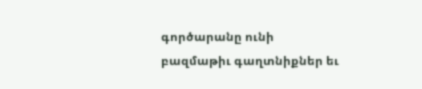գործարանը ունի բազմաթիւ գաղտնիքներ եւ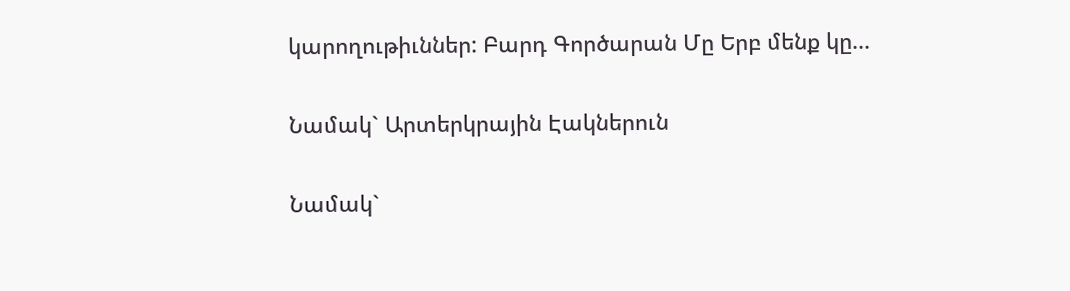կարողութիւններ: Բարդ Գործարան Մը Երբ մենք կը...

Նամակ` Արտերկրային Էակներուն

Նամակ`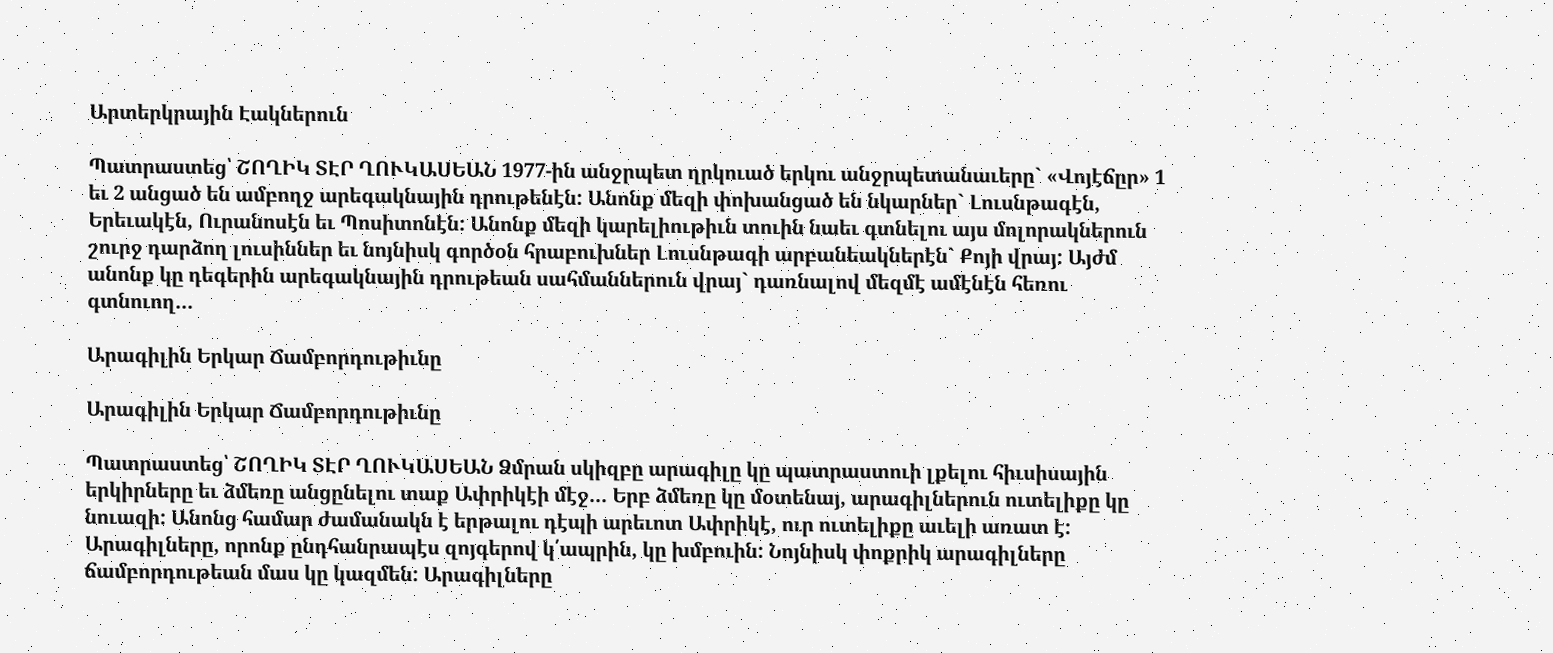Արտերկրային Էակներուն

Պատրաստեց՝ ՇՈՂԻԿ ՏԷՐ ՂՈՒԿԱՍԵԱՆ 1977-ին անջրպետ ղրկուած երկու անջրպետանաւերը` «Վոյէճըր» 1 եւ 2 անցած են ամբողջ արեգակնային դրութենէն: Անոնք մեզի փոխանցած են նկարներ` Լուսնթագէն, Երեւակէն, Ուրանոսէն եւ Պոսիտոնէն: Անոնք մեզի կարելիութիւն տուին նաեւ գտնելու այս մոլորակներուն շուրջ դարձող լուսիններ եւ նոյնիսկ գործօն հրաբուխներ Լուսնթագի արբանեակներէն` Քոյի վրայ: Այժմ անոնք կը դեգերին արեգակնային դրութեան սահմաններուն վրայ` դառնալով մեզմէ ամէնէն հեռու գտնուող...

Արագիլին Երկար Ճամբորդութիւնը

Արագիլին Երկար Ճամբորդութիւնը

Պատրաստեց՝ ՇՈՂԻԿ ՏԷՐ ՂՈՒԿԱՍԵԱՆ Ձմրան սկիզբը արագիլը կը պատրաստուի լքելու հիւսիսային երկիրները եւ ձմեռը անցընելու տաք Ափրիկէի մէջ... Երբ ձմեռը կը մօտենայ, արագիլներուն ուտելիքը կը նուազի: Անոնց համար ժամանակն է երթալու դէպի արեւոտ Ափրիկէ, ուր ուտելիքը աւելի առատ է: Արագիլները, որոնք ընդհանրապէս զոյգերով կ՛ապրին, կը խմբուին: Նոյնիսկ փոքրիկ արագիլները ճամբորդութեան մաս կը կազմեն: Արագիլները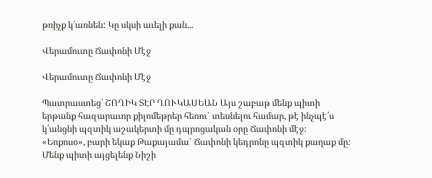թռիչք կ՛առնեն: Կը սկսի աւելի քան...

Վերամուտը Ճափոնի Մէջ

Վերամուտը Ճափոնի Մէջ

Պատրաստեց՝ ՇՈՂԻԿ ՏԷՐ ՂՈՒԿԱՍԵԱՆ Այս շաբաթ մենք պիտի երթանք հազարաւոր քիլոմեթրեր հեռու` տեսնելու համար, թէ ինչպէ՛ս կ՛անցնի պզտիկ աշակերտի մը դպրոցական օրը Ճափոնի մէջ: «Եոքոսօ», բարի եկաք Թաքայամա` Ճափոնի կեդրոնը պզտիկ քաղաք մը: Մենք պիտի այցելենք Նիշի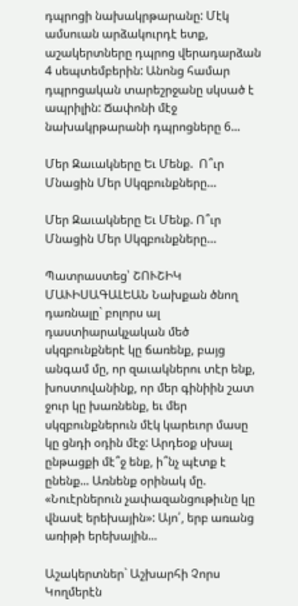դպրոցի նախակրթարանը: Մէկ ամսուան արձակուրդէ ետք, աշակերտները դպրոց վերադարձան 4 սեպտեմբերին: Անոնց համար դպրոցական տարեշրջանը սկսած է ապրիլին: Ճափոնի մէջ նախակրթարանի դպրոցները 6...

Մեր Զաւակները Եւ Մենք.  Ո՞ւր Մնացին Մեր Սկզբունքները…

Մեր Զաւակները Եւ Մենք. Ո՞ւր Մնացին Մեր Սկզբունքները…

Պատրաստեց՝ ՇՈՒՇԻԿ ՄԱՒԻՍԱԳԱԼԵԱՆ Նախքան ծնող դառնալը` բոլորս ալ դաստիարակչական մեծ սկզբունքներէ կը ճառենք, բայց անգամ մը, որ զաւակներու տէր ենք, խոստովանինք, որ մեր գինիին շատ ջուր կը խառնենք, եւ մեր սկզբունքներուն մէկ կարեւոր մասը կը ցնդի օդին մէջ: Արդեօք սխալ ընթացքի մէ՞ջ ենք, ի՞նչ պէտք է ընենք... Առնենք օրինակ մը. «Նուէրներուն չափազանցութիւնը կը վնասէ երեխային»: Այո՛, երբ առանց առիթի երեխային...

Աշակերտներ` Աշխարհի Չորս Կողմերէն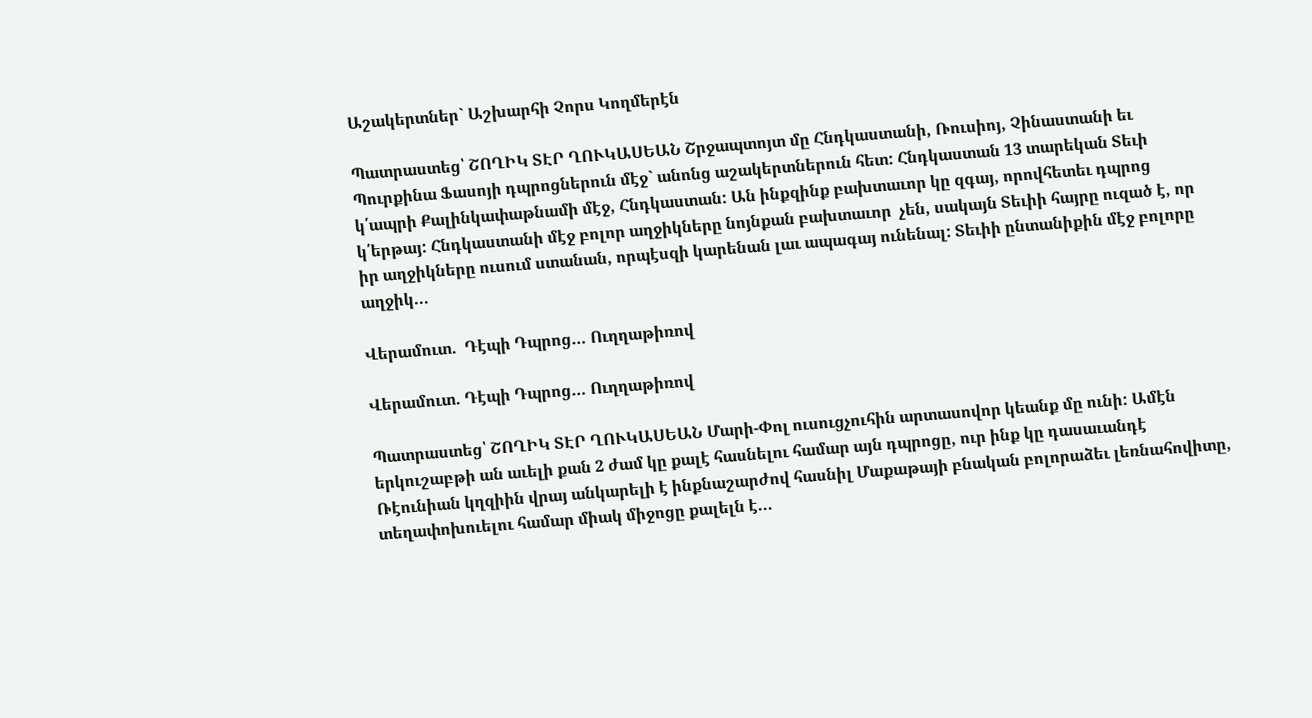Աշակերտներ` Աշխարհի Չորս Կողմերէն

Պատրաստեց՝ ՇՈՂԻԿ ՏԷՐ ՂՈՒԿԱՍԵԱՆ Շրջապտոյտ մը Հնդկաստանի, Ռուսիոյ, Չինաստանի եւ Պուրքինա Ֆասոյի դպրոցներուն մէջ` անոնց աշակերտներուն հետ: Հնդկաստան 13 տարեկան Տեւի կ՛ապրի Քալինկափաթնամի մէջ, Հնդկաստան: Ան ինքզինք բախտաւոր կը զգայ, որովհետեւ դպրոց կ՛երթայ: Հնդկաստանի մէջ բոլոր աղջիկները նոյնքան բախտաւոր  չեն, սակայն Տեւիի հայրը ուզած է, որ իր աղջիկները ուսում ստանան, որպէսզի կարենան լաւ ապագայ ունենալ: Տեւիի ընտանիքին մէջ բոլորը աղջիկ...

Վերամուտ.  Դէպի Դպրոց… Ուղղաթիռով

Վերամուտ. Դէպի Դպրոց… Ուղղաթիռով

Պատրաստեց՝ ՇՈՂԻԿ ՏԷՐ ՂՈՒԿԱՍԵԱՆ Մարի-Փոլ ուսուցչուհին արտասովոր կեանք մը ունի: Ամէն երկուշաբթի ան աւելի քան 2 ժամ կը քալէ հասնելու համար այն դպրոցը, ուր ինք կը դասաւանդէ Ռէունիան կղզիին վրայ անկարելի է ինքնաշարժով հասնիլ Մաքաթայի բնական բոլորաձեւ լեռնահովիտը, տեղափոխուելու համար միակ միջոցը քալելն է...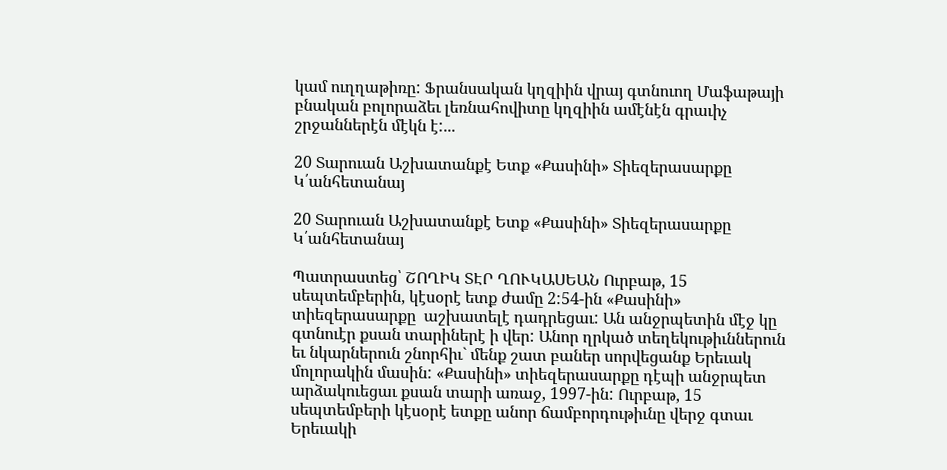կամ ուղղաթիռը: Ֆրանսական կղզիին վրայ գտնուող Մաֆաթայի բնական բոլորաձեւ լեռնահովիտը կղզիին ամէնէն գրաւիչ շրջաններէն մէկն է:...

20 Տարուան Աշխատանքէ Ետք «Քասինի» Տիեզերասարքը Կ՛անհետանայ

20 Տարուան Աշխատանքէ Ետք «Քասինի» Տիեզերասարքը Կ՛անհետանայ

Պատրաստեց՝ ՇՈՂԻԿ ՏԷՐ ՂՈՒԿԱՍԵԱՆ Ուրբաթ, 15 սեպտեմբերին, կէսօրէ ետք ժամը 2:54-ին «Քասինի» տիեզերասարքը  աշխատելէ դադրեցաւ: Ան անջրպետին մէջ կը գտնուէր քսան տարիներէ ի վեր: Անոր ղրկած տեղեկութիւններուն եւ նկարներուն շնորհիւ` մենք շատ բաներ սորվեցանք Երեւակ մոլորակին մասին: «Քասինի» տիեզերասարքը դէպի անջրպետ արձակուեցաւ քսան տարի առաջ, 1997-ին: Ուրբաթ, 15 սեպտեմբերի կէսօրէ ետքը անոր ճամբորդութիւնը վերջ գտաւ Երեւակի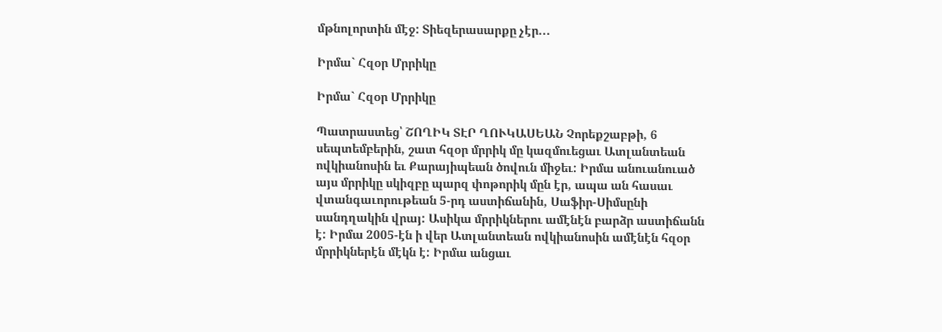մթնոլորտին մէջ: Տիեզերասարքը չէր...

Իրմա` Հզօր Մրրիկը

Իրմա` Հզօր Մրրիկը

Պատրաստեց՝ ՇՈՂԻԿ ՏԷՐ ՂՈՒԿԱՍԵԱՆ Չորեքշաբթի, 6 սեպտեմբերին, շատ հզօր մրրիկ մը կազմուեցաւ Ատլանտեան ովկիանոսին եւ Քարայիպեան ծովուն միջեւ: Իրմա անուանուած այս մրրիկը սկիզբը պարզ փոթորիկ մըն էր, ապա ան հասաւ վտանգաւորութեան 5-րդ աստիճանին, Սաֆիր-Սիմսընի սանդղակին վրայ: Ասիկա մրրիկներու ամէնէն բարձր աստիճանն է: Իրմա 2005-էն ի վեր Ատլանտեան ովկիանոսին ամէնէն հզօր մրրիկներէն մէկն է: Իրմա անցաւ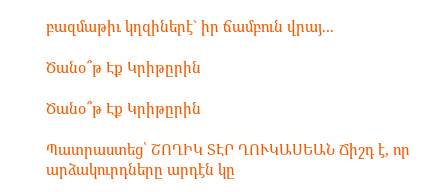բազմաթիւ կղզիներէ` իր ճամբուն վրայ...

Ծանօ՞թ Էք Կրիթըրին

Ծանօ՞թ Էք Կրիթըրին

Պատրաստեց՝ ՇՈՂԻԿ ՏԷՐ ՂՈՒԿԱՍԵԱՆ Ճիշդ է, որ արձակուրդները արդէն կը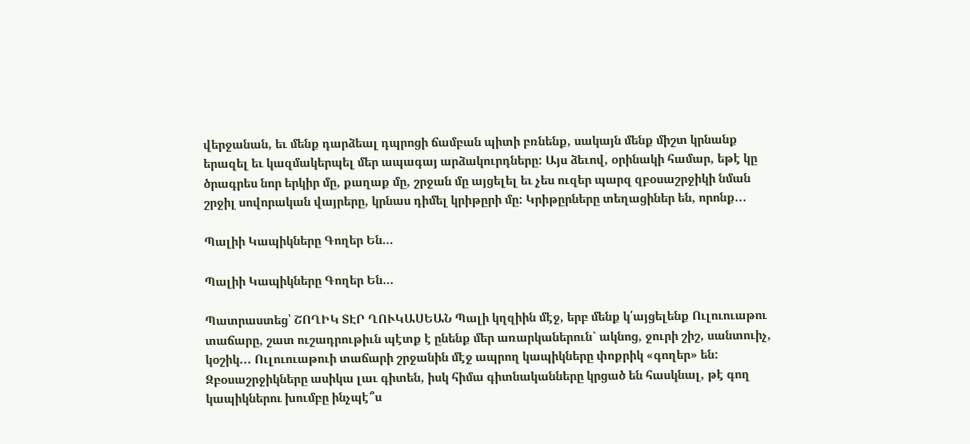վերջանան, եւ մենք դարձեալ դպրոցի ճամբան պիտի բռնենք, սակայն մենք միշտ կրնանք երազել եւ կազմակերպել մեր ապագայ արձակուրդները: Այս ձեւով, օրինակի համար, եթէ կը ծրագրես նոր երկիր մը, քաղաք մը, շրջան մը այցելել եւ չես ուզեր պարզ զբօսաշրջիկի նման շրջիլ սովորական վայրերը, կրնաս դիմել կրիթըրի մը: Կրիթըրները տեղացիներ են, որոնք...

Պալիի Կապիկները Գողեր Են…

Պալիի Կապիկները Գողեր Են…

Պատրաստեց՝ ՇՈՂԻԿ ՏԷՐ ՂՈՒԿԱՍԵԱՆ Պալի կղզիին մէջ, երբ մենք կ՛այցելենք Ուլուուաթու տաճարը, շատ ուշադրութիւն պէտք է ընենք մեր առարկաներուն` ակնոց, ջուրի շիշ, սանտուիչ, կօշիկ... Ուլուուաթուի տաճարի շրջանին մէջ ապրող կապիկները փոքրիկ «գողեր» են: Զբօսաշրջիկները ասիկա լաւ գիտեն, իսկ հիմա գիտնականները կրցած են հասկնալ, թէ գող կապիկներու խումբը ինչպէ՞ս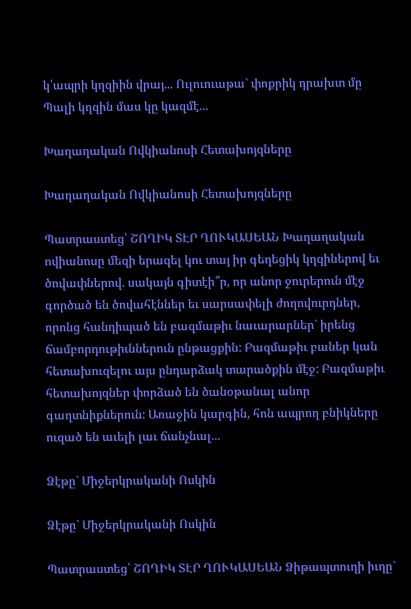կ՛ապրի կղզիին վրայ... Ուլուուաթա` փոքրիկ դրախտ մը Պալի կղզին մաս կը կազմէ...

Խաղաղական Ովկիանոսի Հետախոյզները

Խաղաղական Ովկիանոսի Հետախոյզները

Պատրաստեց՝ ՇՈՂԻԿ ՏԷՐ ՂՈՒԿԱՍԵԱՆ Խաղաղական ովիանոսը մեզի երազել կու տայ իր գեղեցիկ կղզիներով եւ ծովափներով. սակայն գիտէի՞ր, որ անոր ջուրերուն մէջ գործած են ծովահէններ եւ սարսափելի ժողովուրդներ, որոնց հանդիպած են բազմաթիւ նաւարարներ` իրենց ճամբորդութիւններուն ընթացքին: Բազմաթիւ բաներ կան հետախուզելու այս ընդարձակ տարածքին մէջ: Բազմաթիւ հետախոյզներ փորձած են ծանօթանալ անոր գաղտնիքներուն: Առաջին կարգին, հոն ապրող բնիկները ուզած են աւելի լաւ ճանչնալ...

Ձէթը` Միջերկրականի Ոսկին

Ձէթը` Միջերկրականի Ոսկին

Պատրաստեց՝ ՇՈՂԻԿ ՏԷՐ ՂՈՒԿԱՍԵԱՆ Ձիթապտուղի իւղը`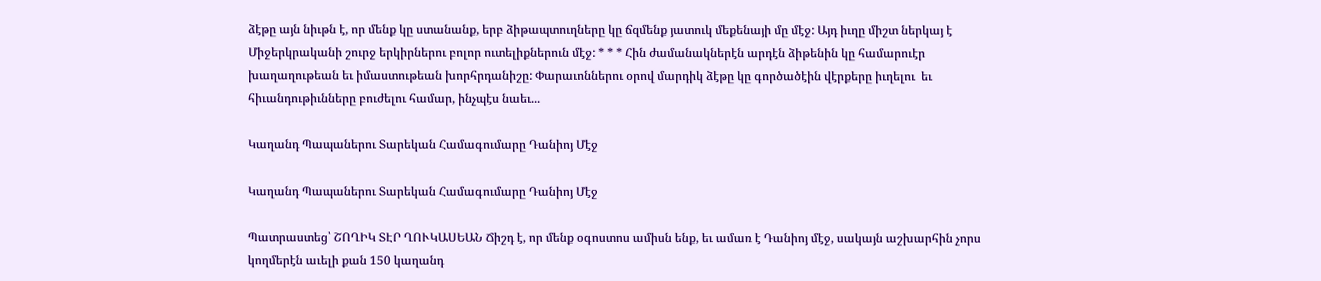ձէթը այն նիւթն է, որ մենք կը ստանանք, երբ ձիթապտուղները կը ճզմենք յատուկ մեքենայի մը մէջ: Այդ իւղը միշտ ներկայ է Միջերկրականի շուրջ երկիրներու բոլոր ուտելիքներուն մէջ: * * * Հին ժամանակներէն արդէն ձիթենին կը համարուէր խաղաղութեան եւ իմաստութեան խորհրդանիշը: Փարաւոններու օրով մարդիկ ձէթը կը գործածէին վէրքերը իւղելու  եւ հիւանդութիւնները բուժելու համար, ինչպէս նաեւ...

Կաղանդ Պապաներու Տարեկան Համագումարը Դանիոյ Մէջ

Կաղանդ Պապաներու Տարեկան Համագումարը Դանիոյ Մէջ

Պատրաստեց՝ ՇՈՂԻԿ ՏԷՐ ՂՈՒԿԱՍԵԱՆ Ճիշդ է, որ մենք օգոստոս ամիսն ենք, եւ ամառ է Դանիոյ մէջ, սակայն աշխարհին չորս կողմերէն աւելի քան 150 կաղանդ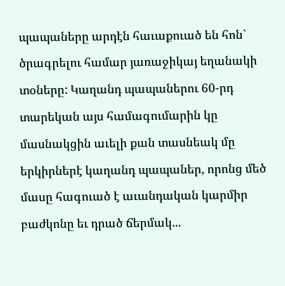պապաները արդէն հաւաքուած են հոն` ծրագրելու համար յառաջիկայ եղանակի տօները: Կաղանդ պապաներու 60-րդ  տարեկան այս համագումարին կը մասնակցին աւելի քան տասնեակ մը երկիրներէ կաղանդ պապաներ, որոնց մեծ մասը հագուած է աւանդական կարմիր բաժկոնը եւ դրած ճերմակ...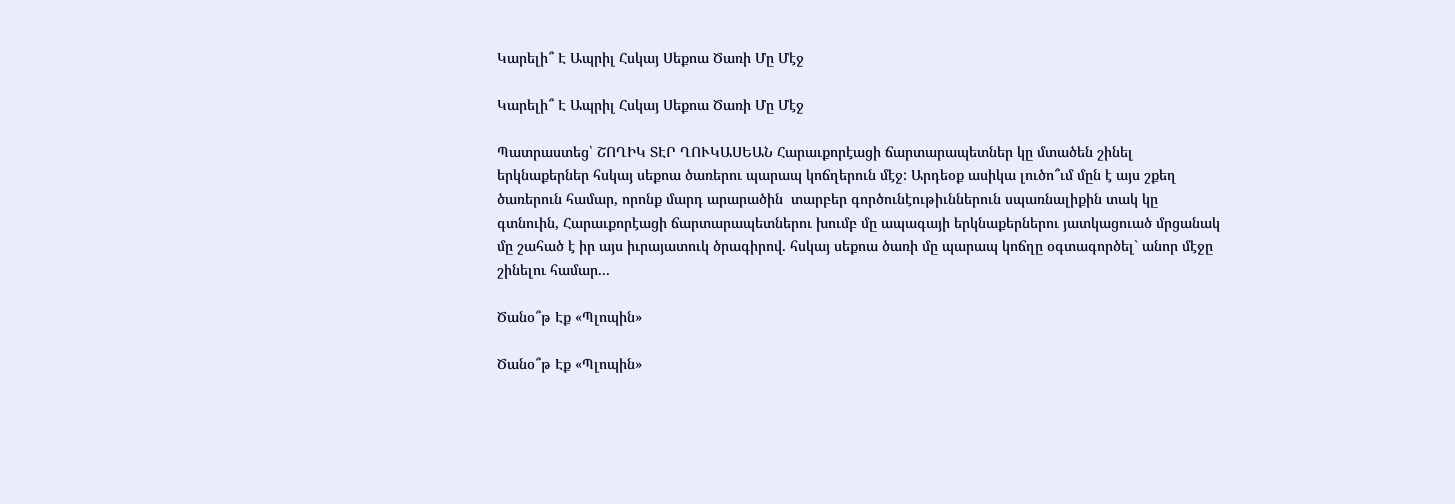Կարելի՞ Է Ապրիլ Հսկայ Սեքոա Ծառի Մը Մէջ

Կարելի՞ Է Ապրիլ Հսկայ Սեքոա Ծառի Մը Մէջ

Պատրաստեց՝ ՇՈՂԻԿ ՏԷՐ ՂՈՒԿԱՍԵԱՆ Հարաւքորէացի ճարտարապետներ կը մտածեն շինել երկնաքերներ հսկայ սեքոա ծառերու պարապ կոճղերուն մէջ: Արդեօք ասիկա լուծո՞ւմ մըն է այս շքեղ ծառերուն համար, որոնք մարդ արարածին  տարբեր գործունէութիւններուն սպառնալիքին տակ կը գտնուին, Հարաւքորէացի ճարտարապետներու խումբ մը ապագայի երկնաքերներու յատկացուած մրցանակ մը շահած է իր այս իւրայատուկ ծրագիրով. հսկայ սեքոա ծառի մը պարապ կոճղը օգտագործել` անոր մէջը շինելու համար...

Ծանօ՞թ Էք «Պլոպին»

Ծանօ՞թ Էք «Պլոպին»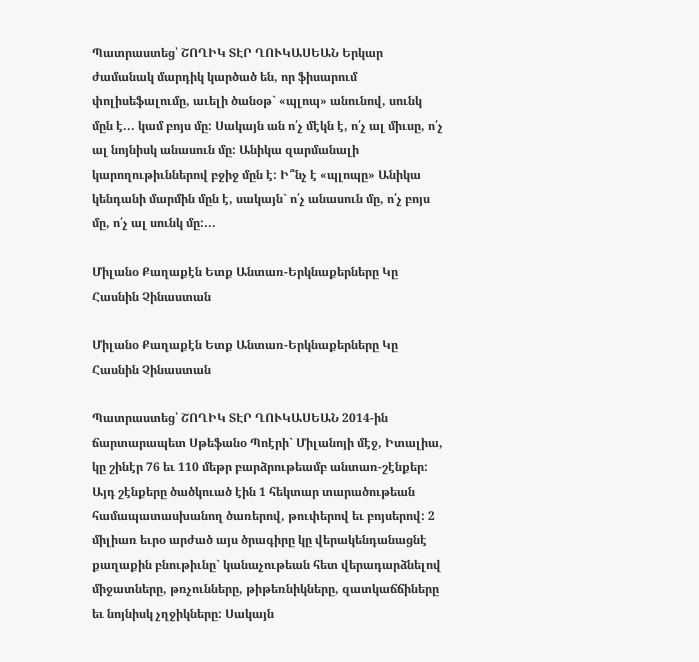Պատրաստեց՝ ՇՈՂԻԿ ՏԷՐ ՂՈՒԿԱՍԵԱՆ Երկար ժամանակ մարդիկ կարծած են, որ ֆիսարում փոլիսեֆալումը, աւելի ծանօթ` «պլոպ» անունով, սունկ մըն է... կամ բոյս մը: Սակայն ան ո՛չ մէկն է, ո՛չ ալ միւսը, ո՛չ ալ նոյնիսկ անասուն մը: Անիկա զարմանալի կարողութիւններով բջիջ մըն է: Ի՞նչ է «պլոպը» Անիկա կենդանի մարմին մըն է, սակայն` ո՛չ անասուն մը, ո՛չ բոյս մը, ո՛չ ալ սունկ մը:...

Միլանօ Քաղաքէն Ետք Անտառ-Երկնաքերները Կը Հասնին Չինաստան

Միլանօ Քաղաքէն Ետք Անտառ-Երկնաքերները Կը Հասնին Չինաստան

Պատրաստեց՝ ՇՈՂԻԿ ՏԷՐ ՂՈՒԿԱՍԵԱՆ 2014-ին ճարտարապետ Սթեֆանօ Պոէրի` Միլանոյի մէջ, Իտալիա, կը շինէր 76 եւ 110 մեթր բարձրութեամբ անտառ-շէնքեր: Այդ շէնքերը ծածկուած էին 1 հեկտար տարածութեան համապատասխանող ծառերով, թուփերով եւ բոյսերով: 2 միլիառ եւրօ արժած այս ծրագիրը կը վերակենդանացնէ քաղաքին բնութիւնը` կանաչութեան հետ վերադարձնելով միջատները, թռչունները, թիթեռնիկները, զատկաճճիները եւ նոյնիսկ չղջիկները: Սակայն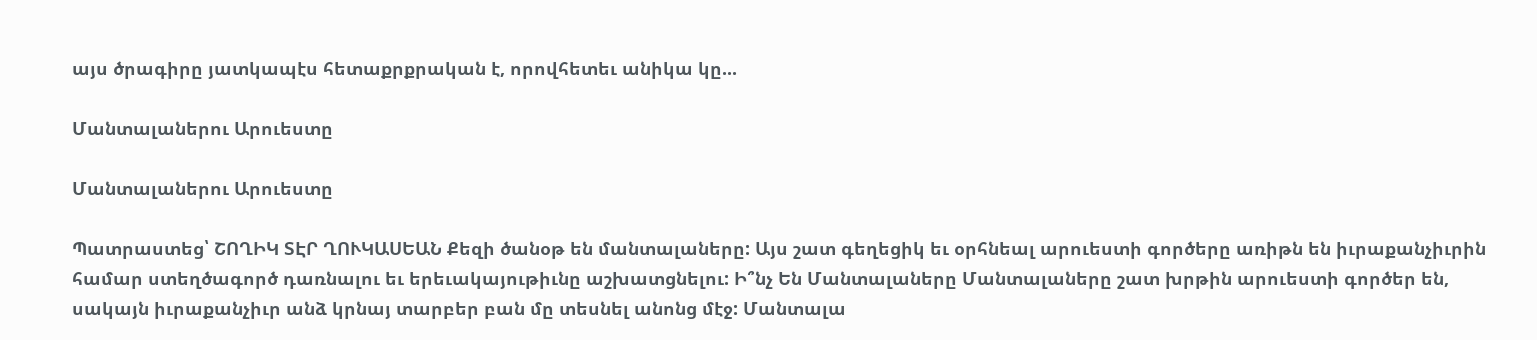այս ծրագիրը յատկապէս հետաքրքրական է, որովհետեւ անիկա կը...

Մանտալաներու Արուեստը

Մանտալաներու Արուեստը

Պատրաստեց՝ ՇՈՂԻԿ ՏԷՐ ՂՈՒԿԱՍԵԱՆ Քեզի ծանօթ են մանտալաները: Այս շատ գեղեցիկ եւ օրհնեալ արուեստի գործերը առիթն են իւրաքանչիւրին համար ստեղծագործ դառնալու եւ երեւակայութիւնը աշխատցնելու: Ի՞նչ Են Մանտալաները Մանտալաները շատ խրթին արուեստի գործեր են, սակայն իւրաքանչիւր անձ կրնայ տարբեր բան մը տեսնել անոնց մէջ: Մանտալա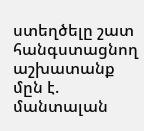ստեղծելը շատ հանգստացնող աշխատանք մըն է. մանտալան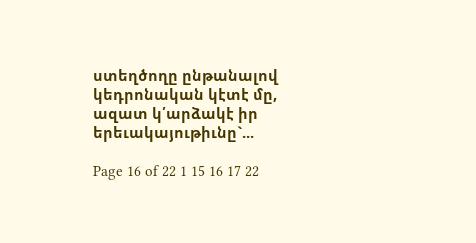ստեղծողը ընթանալով կեդրոնական կէտէ մը, ազատ կ՛արձակէ իր երեւակայութիւնը`...

Page 16 of 22 1 15 16 17 22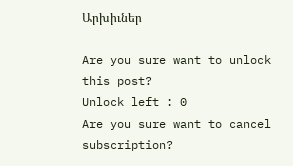Արխիւներ

Are you sure want to unlock this post?
Unlock left : 0
Are you sure want to cancel subscription?